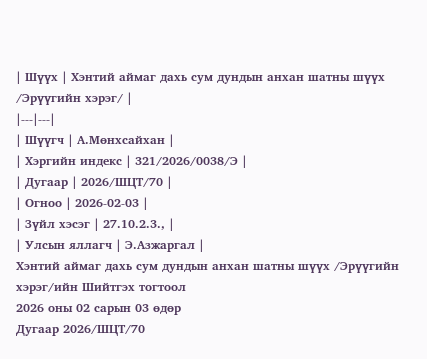| Шүүх | Хэнтий аймаг дахь сум дундын анхан шатны шүүх /Эрүүгийн хэрэг/ |
|---|---|
| Шүүгч | А.Мөнхсайхан |
| Хэргийн индекс | 321/2026/0038/Э |
| Дугаар | 2026/ШЦТ/70 |
| Огноо | 2026-02-03 |
| Зүйл хэсэг | 27.10.2.3., |
| Улсын яллагч | Э.Азжаргал |
Хэнтий аймаг дахь сум дундын анхан шатны шүүх /Эрүүгийн хэрэг/ийн Шийтгэх тогтоол
2026 оны 02 сарын 03 өдөр
Дугаар 2026/ШЦТ/70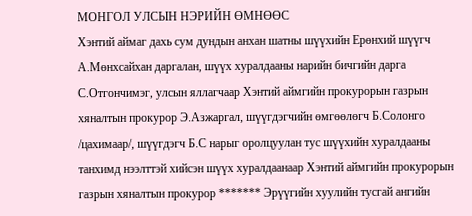МОНГОЛ УЛСЫН НЭРИЙН ӨМНӨӨС
Хэнтий аймаг дахь сум дундын анхан шатны шүүхийн Ерөнхий шүүгч А.Мөнхсайхан даргалан, шүүх хуралдааны нарийн бичгийн дарга С.Отгончимэг, улсын яллагчаар Хэнтий аймгийн прокурорын газрын хяналтын прокурор Э.Азжаргал, шүүгдэгчийн өмгөөлөгч Б.Солонго /цахимаар/, шүүгдэгч Б.С нарыг оролцуулан тус шүүхийн хуралдааны танхимд нээлттэй хийсэн шүүх хуралдаанаар Хэнтий аймгийн прокурорын газрын хяналтын прокурор ******* Эрүүгийн хуулийн тусгай ангийн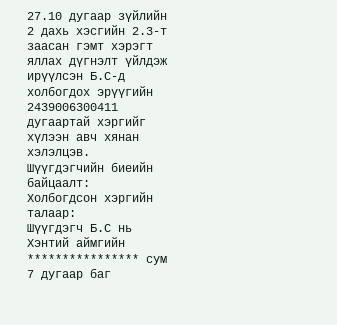27.10 дугаар зүйлийн 2 дахь хэсгийн 2.3-т заасан гэмт хэрэгт яллах дүгнэлт үйлдэж ирүүлсэн Б.С-д холбогдох эрүүгийн 2439006300411 дугаартай хэргийг хүлээн авч хянан хэлэлцэв.
Шүүгдэгчийн биеийн байцаалт:
Холбогдсон хэргийн талаар:
Шүүгдэгч Б.С нь Хэнтий аймгийн **************** сум 7 дугаар баг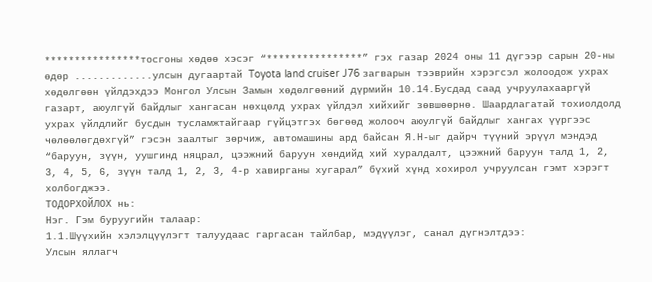****************тосгоны хөдөө хэсэг “****************” гэх газар 2024 оны 11 дүгээр сарын 20-ны өдөр .............улсын дугаартай Toyota land cruiser J76 загварын тээврийн хэрэгсэл жолоодож ухрах хөдөлгөөн үйлдэхдээ Монгол Улсын Замын хөдөлгөөний дүрмийн 10.14.Бусдад саад учруулахааргүй газарт, аюулгүй байдлыг хангасан нөхцөлд ухрах үйлдэл хийхийг зөвшөөрнө. Шаардлагатай тохиолдолд ухрах үйлдлийг бусдын тусламжтайгаар гүйцэтгэх бөгөөд жолооч аюулгүй байдлыг хангах үүргээс чөлөөлөгдөхгүй” гэсэн заалтыг зөрчиж, автомашины ард байсан Я.Н-ыг дайрч түүний эрүүл мэндэд “баруун, зүүн, уушгинд няцрал, цээжний баруун хөндийд хий хуралдалт, цээжний баруун талд 1, 2, 3, 4, 5, 6, зүүн талд 1, 2, 3, 4-р хавирганы хугарал” бүхий хүнд хохирол учруулсан гэмт хэрэгт холбогджээ.
ТОДОРХОЙЛОХ нь:
Нэг. Гэм буруугийн талаар:
1.1.Шүүхийн хэлэлцүүлэгт талуудаас гаргасан тайлбар, мэдүүлэг, санал дүгнэлтдээ:
Улсын яллагч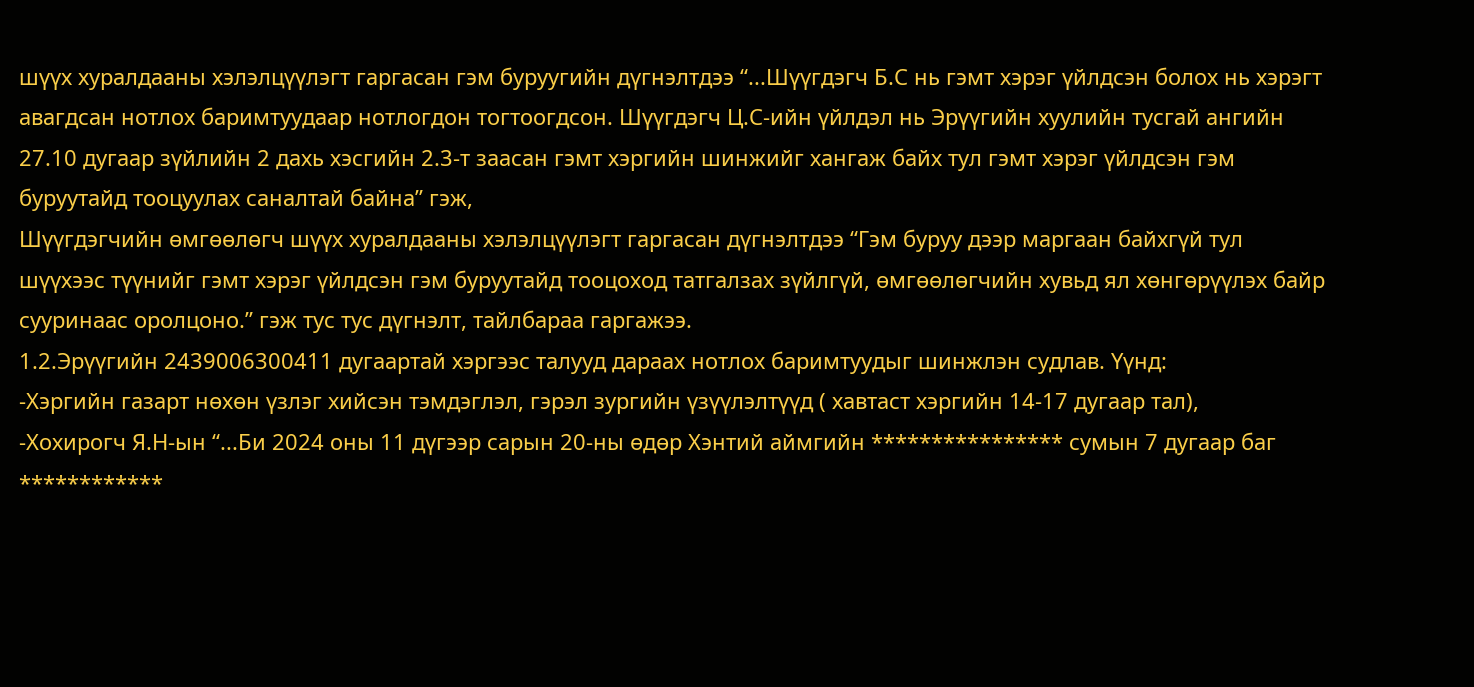шүүх хуралдааны хэлэлцүүлэгт гаргасан гэм буруугийн дүгнэлтдээ “...Шүүгдэгч Б.С нь гэмт хэрэг үйлдсэн болох нь хэрэгт авагдсан нотлох баримтуудаар нотлогдон тогтоогдсон. Шүүгдэгч Ц.С-ийн үйлдэл нь Эрүүгийн хуулийн тусгай ангийн 27.10 дугаар зүйлийн 2 дахь хэсгийн 2.3-т заасан гэмт хэргийн шинжийг хангаж байх тул гэмт хэрэг үйлдсэн гэм буруутайд тооцуулах саналтай байна” гэж,
Шүүгдэгчийн өмгөөлөгч шүүх хуралдааны хэлэлцүүлэгт гаргасан дүгнэлтдээ “Гэм буруу дээр маргаан байхгүй тул шүүхээс түүнийг гэмт хэрэг үйлдсэн гэм буруутайд тооцоход татгалзах зүйлгүй, өмгөөлөгчийн хувьд ял хөнгөрүүлэх байр сууринаас оролцоно.” гэж тус тус дүгнэлт, тайлбараа гаргажээ.
1.2.Эрүүгийн 2439006300411 дугаартай хэргээс талууд дараах нотлох баримтуудыг шинжлэн судлав. Үүнд:
-Хэргийн газарт нөхөн үзлэг хийсэн тэмдэглэл, гэрэл зургийн үзүүлэлтүүд ( хавтаст хэргийн 14-17 дугаар тал),
-Хохирогч Я.Н-ын “...Би 2024 оны 11 дүгээр сарын 20-ны өдөр Хэнтий аймгийн **************** сумын 7 дугаар баг ************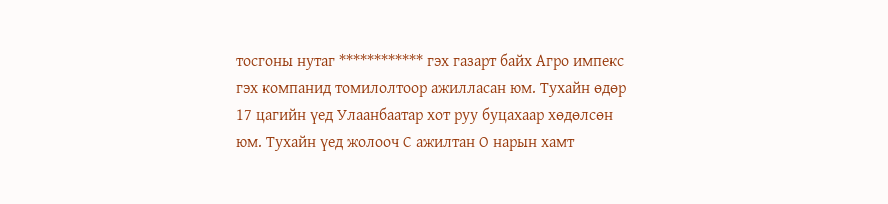тосгоны нутаг ************ гэх газарт байх Агро импекс гэх компанид томилолтоор ажилласан юм. Тухайн өдөр 17 цагийн үед Улаанбаатар хот руу буцахаар хөдөлсөн юм. Тухайн үед жолооч С ажилтан О нарын хамт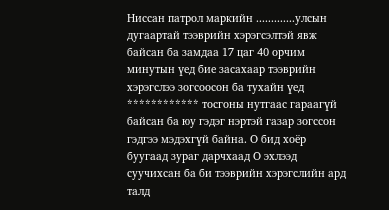Ниссан патрол маркийн .............улсын дугаартай тээврийн хэрэгсэлтэй явж байсан ба замдаа 17 цаг 40 орчим минутын үед бие засахаар тээврийн хэрэгслээ зогсоосон ба тухайн үед ************ тосгоны нутгаас гараагүй байсан ба юу гэдэг нэртэй газар зогссон гэдгээ мэдэхгүй байна. О бид хоёр буугаад зураг дарчхаад О эхлээд суучихсан ба би тээврийн хэрэгслийн ард талд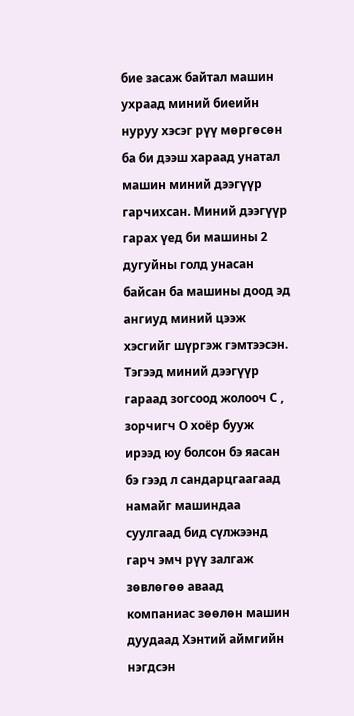бие засаж байтал машин ухраад миний биеийн нуруу хэсэг рүү мөргөсөн ба би дээш хараад унатал машин миний дээгүүр гарчихсан. Миний дээгүүр гарах үед би машины 2 дугуйны голд унасан байсан ба машины доод эд ангиуд миний цээж хэсгийг шүргэж гэмтээсэн. Тэгээд миний дээгүүр гараад зогсоод жолооч С , зорчигч О хоёр бууж ирээд юу болсон бэ яасан бэ гээд л сандарцгаагаад намайг машиндаа суулгаад бид сүлжээнд гарч эмч рүү залгаж зөвлөгөө аваад компаниас зөөлөн машин дуудаад Хэнтий аймгийн нэгдсэн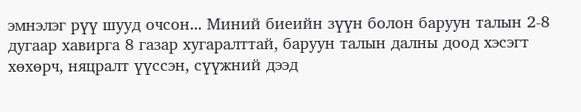эмнэлэг рүү шууд очсон... Миний биеийн зүүн болон баруун талын 2-8 дугаар хавирга 8 газар хугаралттай, баруун талын далны доод хэсэгт хөхөрч, няцралт үүссэн, сүүжний дээд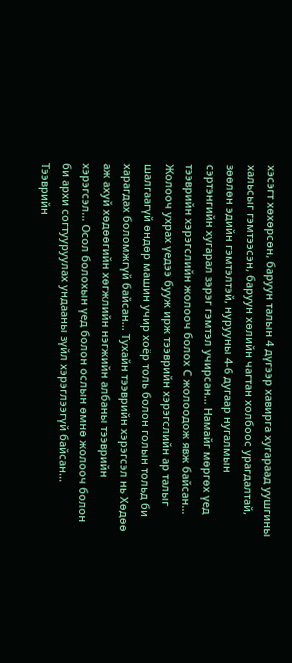хэсэгт хөхөрсөн, баруун талын 4 дүгээр хавирга хугараад уушгины хальсыг гэмтээсэн, баруун хөлийн чагтан холбоос урагдалтай, зөөлөн эдийн гэмтэлтэй, нурууны 4-6 дугаар нугалмын сэртэнгийн хугарал зэрэг гэмтэл учирсан... Намайг мөргөх үед тээврийн хэрэгслийн жолооч болох С жолоодож явж байсан... Жолооч ухрах үедээ бууж ирж тээврийн хэрэгслийн ар талыг шалгаагүй өндөр машин учир хоёр толь болон голын тольд би харагдах боломжгүй байсан... Тухайн тээврийн хэрэгсэл нь Хөдөө аж ахуй хөдөөгийн хөгжлийн нэгжийн албаны тээврийн хэрэгсэл... Осол болохын үед болон ослын өмнө жолооч болон би архи согтууруулах ундааны зүйл хэрэглээгүй байсан... Тээврийн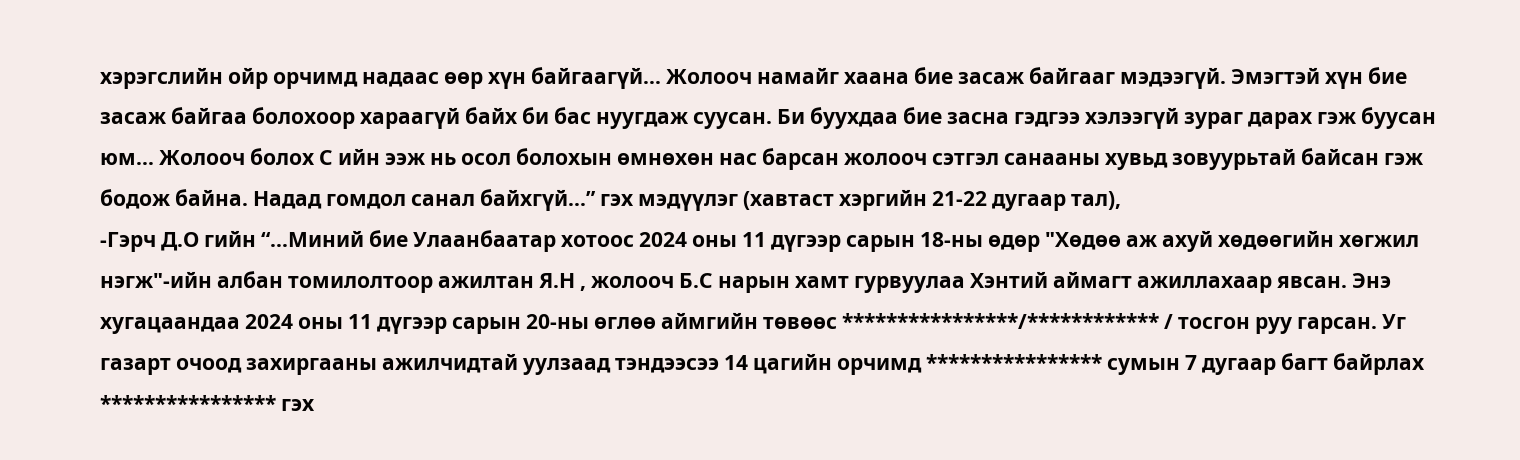хэрэгслийн ойр орчимд надаас өөр хүн байгаагүй... Жолооч намайг хаана бие засаж байгааг мэдээгүй. Эмэгтэй хүн бие засаж байгаа болохоор хараагүй байх би бас нуугдаж суусан. Би буухдаа бие засна гэдгээ хэлээгүй зураг дарах гэж буусан юм... Жолооч болох С ийн ээж нь осол болохын өмнөхөн нас барсан жолооч сэтгэл санааны хувьд зовуурьтай байсан гэж бодож байна. Надад гомдол санал байхгүй...” гэх мэдүүлэг (хавтаст хэргийн 21-22 дугаар тал),
-Гэрч Д.О гийн “...Миний бие Улаанбаатар хотоос 2024 оны 11 дүгээр сарын 18-ны өдөр "Хөдөө аж ахуй хөдөөгийн хөгжил нэгж"-ийн албан томилолтоор ажилтан Я.Н , жолооч Б.С нарын хамт гурвуулаа Хэнтий аймагт ажиллахаар явсан. Энэ хугацаандаа 2024 оны 11 дүгээр сарын 20-ны өглөө аймгийн төвөөс ****************/************ / тосгон руу гарсан. Уг газарт очоод захиргааны ажилчидтай уулзаад тэндээсээ 14 цагийн орчимд **************** сумын 7 дугаар багт байрлах **************** гэх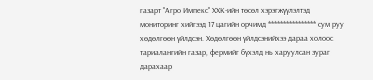газарт "Агро Импекс" ХХК-ийн төсөл хэрэгжүүлэлтэд мониторинг хийгээд 17 цагийн орчимд **************** сум руу хөдөлгөөн үйлдсэн. Хөдөлгөөн үйлдсэнийхээ дараа холоос тариалангийн газар, фермийг бүхэлд нь харуулсан зураг дарахаар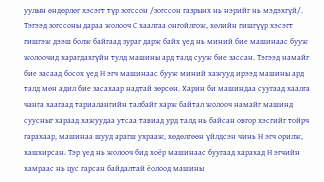уулын өндөрлөг хэсэгт түр зогссон /зогссон газрынх нь нэрийг нь мэдэхгүй/. Тэгээд зогссоны дараа жолооч С хаалгаа онгойлгож, хөлийн гишгүүр хэсэгт гишгэж дээш болж байгаад зураг дарж байх үед нь миний бие машинаас бууж жолоочид харагдахгүйн тулд машины ард талд сууж бие зассан. Тэгээд намайг бие засаад босох үед Н эгч машинаас бууж миний хажууд ирээд машины ард талд мөн адил бие засахаар надтай зөрсөн. Харин би машиндаа суугаад хаалга чанга хаагаад тариалангийн талбайг харж байтал жолооч намайг машинд суусныг хараад хажуудаа утсаа тавиад урд талд нь байсан овгор хэсгийг тойрч гарахаар, машинаа шууд арагш ухрааж, хөдөлгөөн үйлдсэн чинь Н эгч орилж, хашхирсан. Тэр үед нь жолооч бид хоёр машинаас буугаад харахад Н эгчийн хамраас нь цус гарсан байдалтай ёолоод машины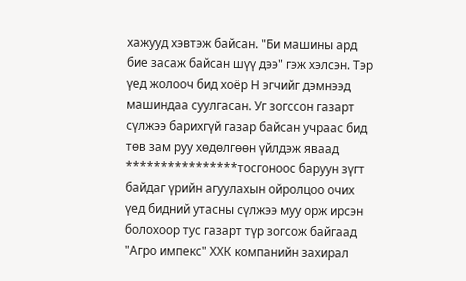хажууд хэвтэж байсан. "Би машины ард бие засаж байсан шүү дээ" гэж хэлсэн. Тэр үед жолооч бид хоёр Н эгчийг дэмнээд машиндаа суулгасан. Уг зогссон газарт сүлжээ барихгүй газар байсан учраас бид төв зам руу хөдөлгөөн үйлдэж яваад ****************тосгоноос баруун зүгт байдаг үрийн агуулахын ойролцоо очих үед бидний утасны сүлжээ муу орж ирсэн болохоор тус газарт түр зогсож байгаад "Агро импекс" ХХК компанийн захирал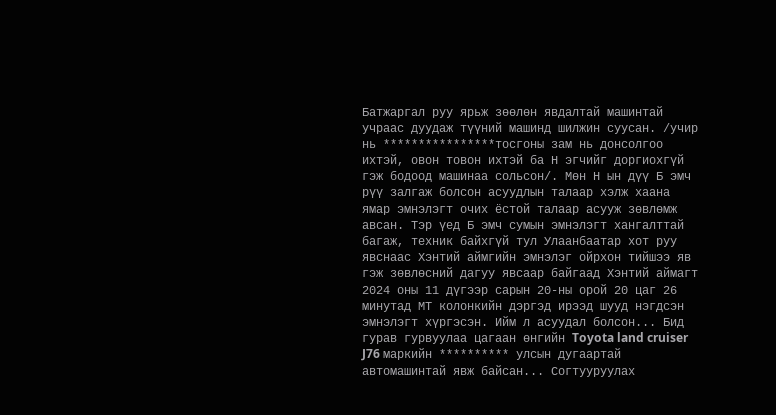Батжаргал руу ярьж зөөлөн явдалтай машинтай учраас дуудаж түүний машинд шилжин суусан. /учир нь ****************тосгоны зам нь донсолгоо ихтэй, овон товон ихтэй ба Н эгчийг доргиохгүй гэж бодоод машинаа сольсон/. Мөн Н ын дүү Б эмч рүү залгаж болсон асуудлын талаар хэлж хаана ямар эмнэлэгт очих ёстой талаар асууж зөвлөмж авсан. Тэр үед Б эмч сумын эмнэлэгт хангалттай багаж, техник байхгүй тул Улаанбаатар хот руу явснаас Хэнтий аймгийн эмнэлэг ойрхон тийшээ яв гэж зөвлөсний дагуу явсаар байгаад Хэнтий аймагт 2024 оны 11 дүгээр сарын 20-ны орой 20 цаг 26 минутад МТ колонкийн дэргэд ирээд шууд нэгдсэн эмнэлэгт хүргэсэн. Ийм л асуудал болсон... Бид гурав гурвуулаа цагаан өнгийн Toyota land cruiser J76 маркийн ********** улсын дугаартай автомашинтай явж байсан... Согтууруулах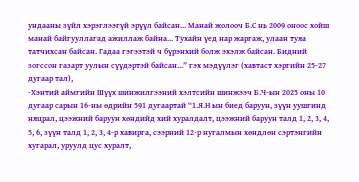ундааны зүйл хэрэглээгүй эрүүл байсан... Манай жолооч Б.С нь 2009 оноос хойш манай байгууллагад ажиллаж байна... Тухайн үед нар жаргаж, улаан туяа татчихсан байсан. Гадаа гэгээтэй ч бүрэнхий болж эхэлж байсан. Бидний зогссон газарт уулын сүүдэртэй байсан...” гэх мэдүүлэг (хавтаст хэргийн 25-27 дугаар тал),
-Хэнтий аймгийн Шүүх шинжилгээний хэлтсийн шинжээч Б.Ч-ын 2025 оны 10 дугаар сарын 16-ны өдрийн 591 дугаартай “1.Я.Н ын биед баруун, зүүн уушгинд няцрал, цээжний баруун хөндийд хий хуралдалт, цээжний баруун талд 1, 2, 3, 4, 5, 6, зүүн талд 1, 2, 3, 4-р хавирга, сээрний 12-р нугалмын хөндлөн сэртэнгийн хугарал, уруулд цус хуралт,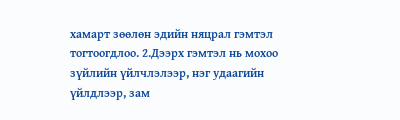хамарт зөөлөн эдийн няцрал гэмтэл тогтоогдлоо. 2.Дээрх гэмтэл нь мохоо зүйлийн үйлчлэлээр, нэг удаагийн үйлдлээр, зам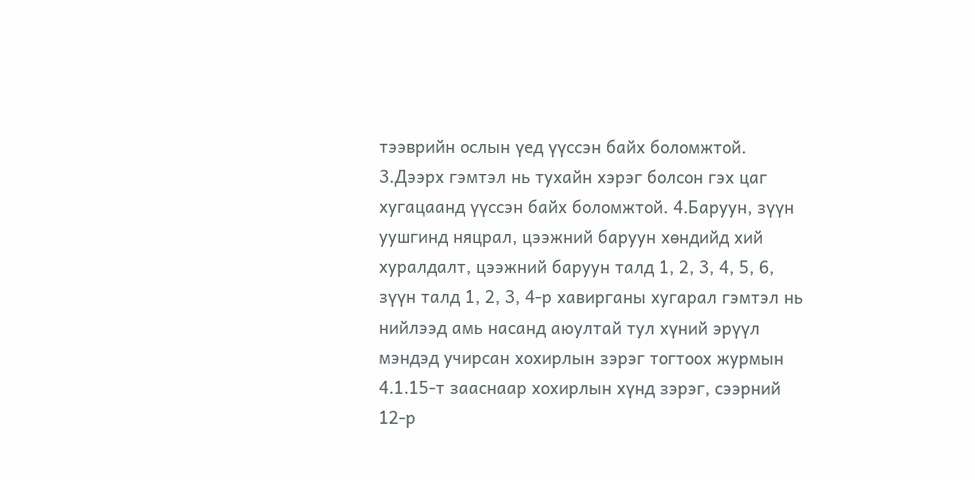тээврийн ослын үед үүссэн байх боломжтой. 3.Дээрх гэмтэл нь тухайн хэрэг болсон гэх цаг хугацаанд үүссэн байх боломжтой. 4.Баруун, зүүн уушгинд няцрал, цээжний баруун хөндийд хий хуралдалт, цээжний баруун талд 1, 2, 3, 4, 5, 6, зүүн талд 1, 2, 3, 4-р хавирганы хугарал гэмтэл нь нийлээд амь насанд аюултай тул хүний эрүүл мэндэд учирсан хохирлын зэрэг тогтоох журмын 4.1.15-т зааснаар хохирлын хүнд зэрэг, сээрний 12-р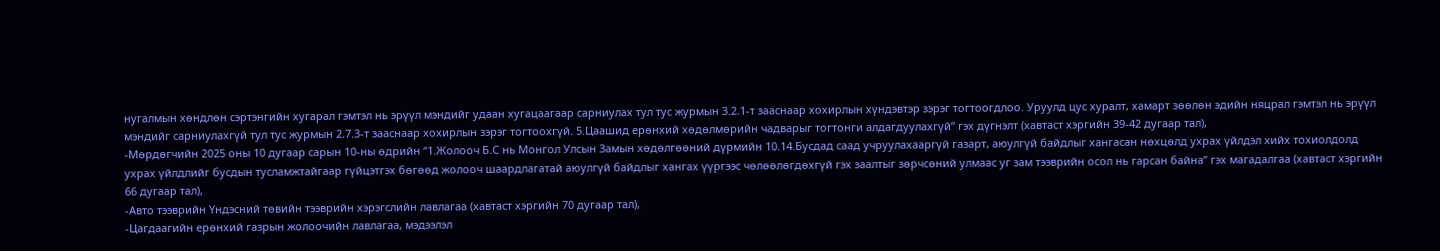нугалмын хөндлөн сэртэнгийн хугарал гэмтэл нь эрүүл мэндийг удаан хугацаагаар сарниулах тул тус журмын 3.2.1-т зааснаар хохирлын хүндэвтэр зэрэг тогтоогдлоо. Уруулд цус хуралт, хамарт зөөлөн эдийн няцрал гэмтэл нь эрүүл мэндийг сарниулахгүй тул тус журмын 2.7.3-т зааснаар хохирлын зэрэг тогтоохгүй. 5.Цаашид ерөнхий хөдөлмөрийн чадварыг тогтонги алдагдуулахгүй” гэх дүгнэлт (хавтаст хэргийн 39-42 дугаар тал),
-Мөрдөгчийн 2025 оны 10 дугаар сарын 10-ны өдрийн “1.Жолооч Б.С нь Монгол Улсын Замын хөдөлгөөний дүрмийн 10.14.Бусдад саад учруулахааргүй газарт, аюулгүй байдлыг хангасан нөхцөлд ухрах үйлдэл хийх тохиолдолд ухрах үйлдлийг бусдын тусламжтайгаар гүйцэтгэх бөгөөд жолооч шаардлагатай аюулгүй байдлыг хангах үүргээс чөлөөлөгдөхгүй гэх заалтыг зөрчсөний улмаас уг зам тээврийн осол нь гарсан байна” гэх магадалгаа (хавтаст хэргийн 66 дугаар тал),
-Авто тээврийн Үндэсний төвийн тээврийн хэрэгслийн лавлагаа (хавтаст хэргийн 70 дугаар тал),
-Цагдаагийн ерөнхий газрын жолоочийн лавлагаа, мэдээлэл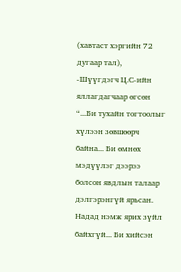(хавтаст хэргийн 72 дугаар тал),
-Шүүгдэгч Ц.С-ийн яллагдагчаар өгсөн “...Би тухайн тогтоолыг хүлээн зөвшөөрч байна... Би өмнөх мэдүүлэг дээрээ болсон явдлын талаар дэлгэрэнгүй ярьсан. Надад нэмж ярих зүйл байхгүй... Би хийсэн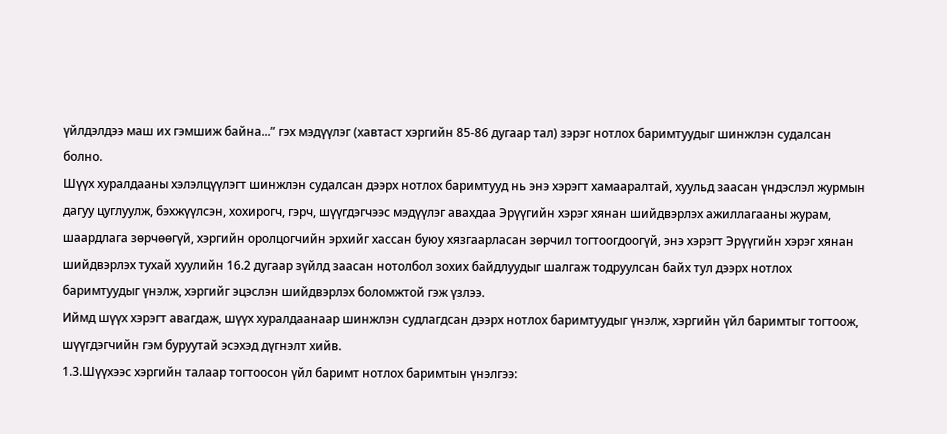үйлдэлдээ маш их гэмшиж байна...” гэх мэдүүлэг (хавтаст хэргийн 85-86 дугаар тал) зэрэг нотлох баримтуудыг шинжлэн судалсан болно.
Шүүх хуралдааны хэлэлцүүлэгт шинжлэн судалсан дээрх нотлох баримтууд нь энэ хэрэгт хамааралтай, хуульд заасан үндэслэл журмын дагуу цуглуулж, бэхжүүлсэн, хохирогч, гэрч, шүүгдэгчээс мэдүүлэг авахдаа Эрүүгийн хэрэг хянан шийдвэрлэх ажиллагааны журам, шаардлага зөрчөөгүй, хэргийн оролцогчийн эрхийг хассан буюу хязгаарласан зөрчил тогтоогдоогүй, энэ хэрэгт Эрүүгийн хэрэг хянан шийдвэрлэх тухай хуулийн 16.2 дугаар зүйлд заасан нотолбол зохих байдлуудыг шалгаж тодруулсан байх тул дээрх нотлох баримтуудыг үнэлж, хэргийг эцэслэн шийдвэрлэх боломжтой гэж үзлээ.
Иймд шүүх хэрэгт авагдаж, шүүх хуралдаанаар шинжлэн судлагдсан дээрх нотлох баримтуудыг үнэлж, хэргийн үйл баримтыг тогтоож, шүүгдэгчийн гэм буруутай эсэхэд дүгнэлт хийв.
1.3.Шүүхээс хэргийн талаар тогтоосон үйл баримт нотлох баримтын үнэлгээ: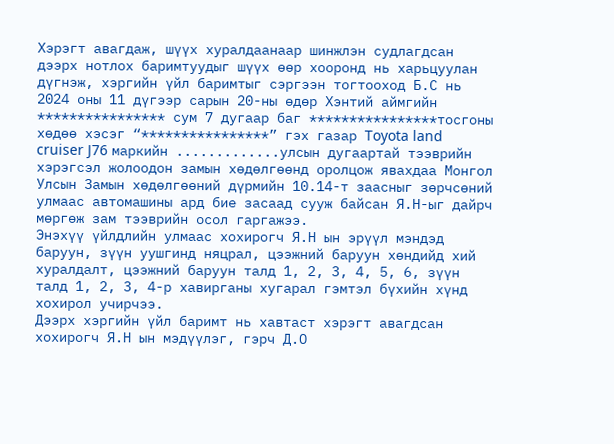Хэрэгт авагдаж, шүүх хуралдаанаар шинжлэн судлагдсан дээрх нотлох баримтуудыг шүүх өөр хооронд нь харьцуулан дүгнэж, хэргийн үйл баримтыг сэргээн тогтооход Б.С нь 2024 оны 11 дүгээр сарын 20-ны өдөр Хэнтий аймгийн **************** сум 7 дугаар баг ****************тосгоны хөдөө хэсэг “****************” гэх газар Toyota land cruiser J76 маркийн .............улсын дугаартай тээврийн хэрэгсэл жолоодон замын хөдөлгөөнд оролцож явахдаа Монгол Улсын Замын хөдөлгөөний дүрмийн 10.14-т заасныг зөрчсөний улмаас автомашины ард бие засаад сууж байсан Я.Н-ыг дайрч мөргөж зам тээврийн осол гаргажээ.
Энэхүү үйлдлийн улмаас хохирогч Я.Н ын эрүүл мэндэд баруун, зүүн уушгинд няцрал, цээжний баруун хөндийд хий хуралдалт, цээжний баруун талд 1, 2, 3, 4, 5, 6, зүүн талд 1, 2, 3, 4-р хавирганы хугарал гэмтэл бүхийн хүнд хохирол учирчээ.
Дээрх хэргийн үйл баримт нь хавтаст хэрэгт авагдсан хохирогч Я.Н ын мэдүүлэг, гэрч Д.О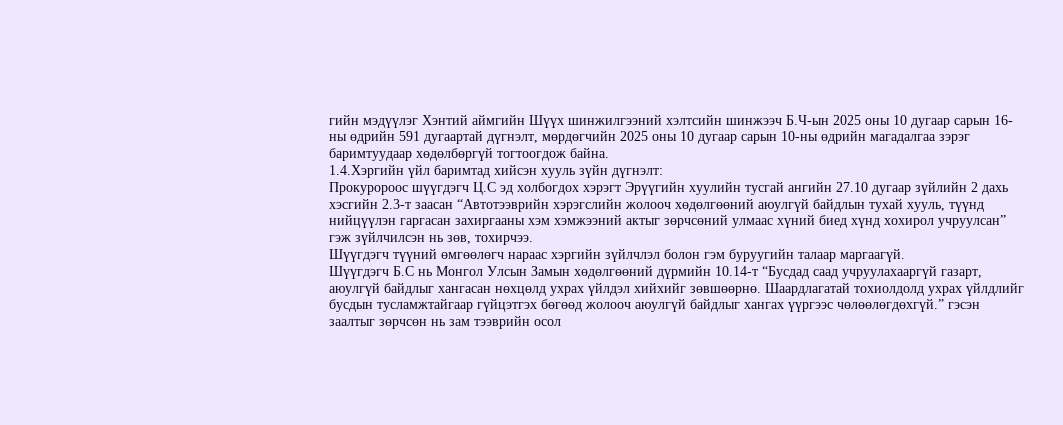гийн мэдүүлэг Хэнтий аймгийн Шүүх шинжилгээний хэлтсийн шинжээч Б.Ч-ын 2025 оны 10 дугаар сарын 16-ны өдрийн 591 дугаартай дүгнэлт, мөрдөгчийн 2025 оны 10 дугаар сарын 10-ны өдрийн магадалгаа зэрэг баримтуудаар хөдөлбөргүй тогтоогдож байна.
1.4.Хэргийн үйл баримтад хийсэн хууль зүйн дүгнэлт:
Прокуророос шүүгдэгч Ц.С эд холбогдох хэрэгт Эрүүгийн хуулийн тусгай ангийн 27.10 дугаар зүйлийн 2 дахь хэсгийн 2.3-т заасан “Автотээврийн хэрэгслийн жолооч хөдөлгөөний аюулгүй байдлын тухай хууль, түүнд нийцүүлэн гаргасан захиргааны хэм хэмжээний актыг зөрчсөний улмаас хүний биед хүнд хохирол учруулсан” гэж зүйлчилсэн нь зөв, тохирчээ.
Шүүгдэгч түүний өмгөөлөгч нараас хэргийн зүйлчлэл болон гэм буруугийн талаар маргаагүй.
Шүүгдэгч Б.С нь Монгол Улсын Замын хөдөлгөөний дүрмийн 10.14-т “Бусдад саад учруулахааргүй газарт, аюулгүй байдлыг хангасан нөхцөлд ухрах үйлдэл хийхийг зөвшөөрнө. Шаардлагатай тохиолдолд ухрах үйлдлийг бусдын тусламжтайгаар гүйцэтгэх бөгөөд жолооч аюулгүй байдлыг хангах үүргээс чөлөөлөгдөхгүй.” гэсэн заалтыг зөрчсөн нь зам тээврийн осол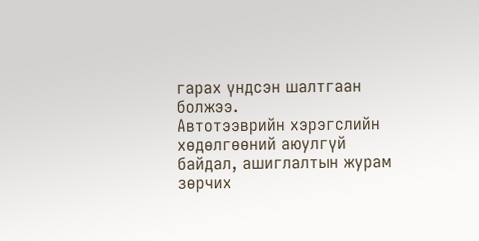гарах үндсэн шалтгаан болжээ.
Автотээврийн хэрэгслийн хөдөлгөөний аюулгүй байдал, ашиглалтын журам зөрчих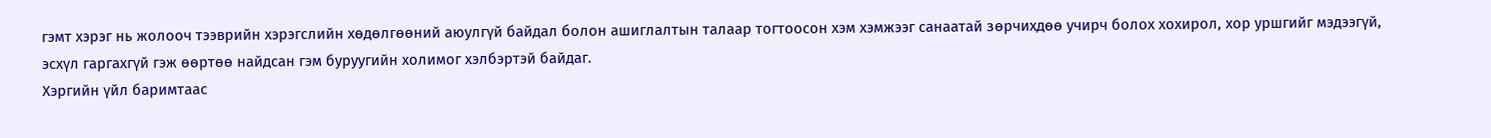гэмт хэрэг нь жолооч тээврийн хэрэгслийн хөдөлгөөний аюулгүй байдал болон ашиглалтын талаар тогтоосон хэм хэмжээг санаатай зөрчихдөө учирч болох хохирол, хор уршгийг мэдээгүй, эсхүл гаргахгүй гэж өөртөө найдсан гэм буруугийн холимог хэлбэртэй байдаг.
Хэргийн үйл баримтаас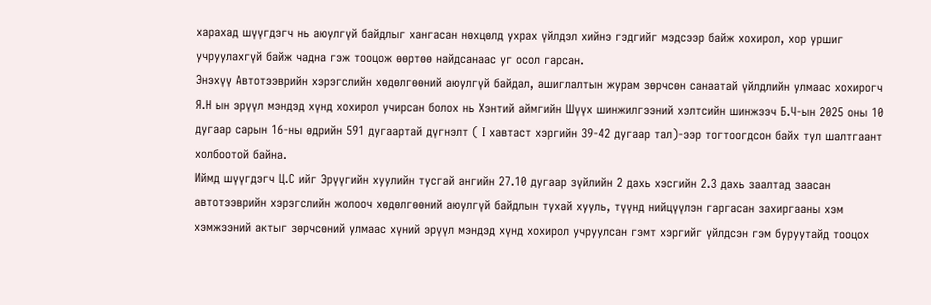харахад шүүгдэгч нь аюулгүй байдлыг хангасан нөхцөлд ухрах үйлдэл хийнэ гэдгийг мэдсээр байж хохирол, хор уршиг учруулахгүй байж чадна гэж тооцож өөртөө найдсанаас уг осол гарсан.
Энэхүү Автотээврийн хэрэгслийн хөдөлгөөний аюулгүй байдал, ашиглалтын журам зөрчсөн санаатай үйлдлийн улмаас хохирогч Я.Н ын эрүүл мэндэд хүнд хохирол учирсан болох нь Хэнтий аймгийн Шүүх шинжилгээний хэлтсийн шинжээч Б.Ч-ын 2025 оны 10 дугаар сарын 16-ны өдрийн 591 дугаартай дүгнэлт ( I хавтаст хэргийн 39-42 дугаар тал)-ээр тогтоогдсон байх тул шалтгаант холбоотой байна.
Иймд шүүгдэгч Ц.С ийг Эрүүгийн хуулийн тусгай ангийн 27.10 дугаар зүйлийн 2 дахь хэсгийн 2.3 дахь заалтад заасан автотээврийн хэрэгслийн жолооч хөдөлгөөний аюулгүй байдлын тухай хууль, түүнд нийцүүлэн гаргасан захиргааны хэм хэмжээний актыг зөрчсөний улмаас хүний эрүүл мэндэд хүнд хохирол учруулсан гэмт хэргийг үйлдсэн гэм буруутайд тооцох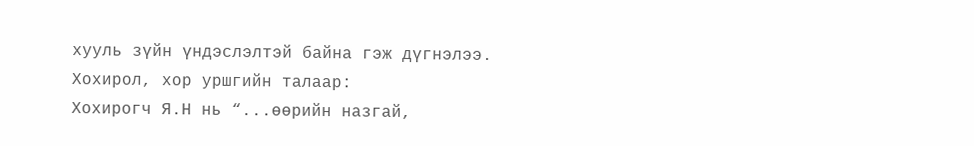хууль зүйн үндэслэлтэй байна гэж дүгнэлээ.
Хохирол, хор уршгийн талаар:
Хохирогч Я.Н нь “...өөрийн назгай,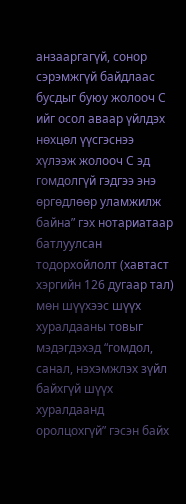анзааргагүй, сонор сэрэмжгүй байдлаас бусдыг буюу жолооч С ийг осол аваар үйлдэх нөхцөл үүсгэснээ хүлээж жолооч С эд гомдолгүй гэдгээ энэ өргөдлөөр уламжилж байна” гэх нотариатаар батлуулсан тодорхойлолт (хавтаст хэргийн 126 дугаар тал) мөн шүүхээс шүүх хуралдааны товыг мэдэгдэхэд “гомдол, санал, нэхэмжлэх зүйл байхгүй шүүх хуралдаанд оролцохгүй” гэсэн байх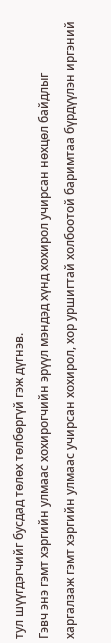тул шүүгдэгчийг бусдад төлөх төлбөргүй гэж дүгнэв.
Гэвч энэ гэмт хэргийн улмаас хохирогчийн эрүүл мэндэд хүнд хохирол учирсан нөхцөл байдлыг харгалзаж гэмт хэргийн улмаас учирсан хохирол, хор уршигтай холбоотой баримтаа бүрдүүлэн иргэний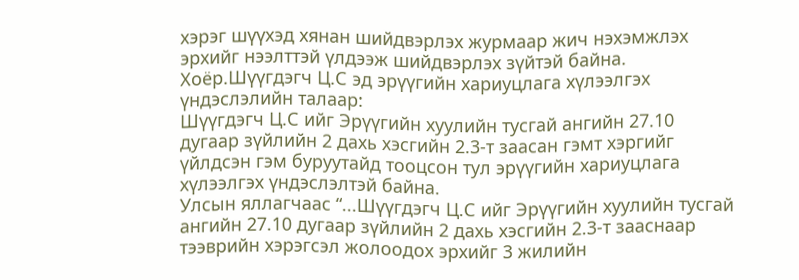хэрэг шүүхэд хянан шийдвэрлэх журмаар жич нэхэмжлэх эрхийг нээлттэй үлдээж шийдвэрлэх зүйтэй байна.
Хоёр.Шүүгдэгч Ц.С эд эрүүгийн хариуцлага хүлээлгэх үндэслэлийн талаар:
Шүүгдэгч Ц.С ийг Эрүүгийн хуулийн тусгай ангийн 27.10 дугаар зүйлийн 2 дахь хэсгийн 2.3-т заасан гэмт хэргийг үйлдсэн гэм буруутайд тооцсон тул эрүүгийн хариуцлага хүлээлгэх үндэслэлтэй байна.
Улсын яллагчаас “...Шүүгдэгч Ц.С ийг Эрүүгийн хуулийн тусгай ангийн 27.10 дугаар зүйлийн 2 дахь хэсгийн 2.3-т зааснаар тээврийн хэрэгсэл жолоодох эрхийг 3 жилийн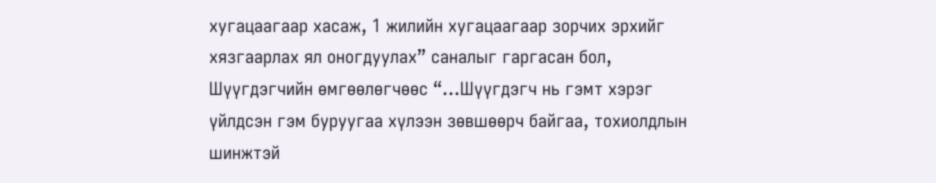хугацаагаар хасаж, 1 жилийн хугацаагаар зорчих эрхийг хязгаарлах ял оногдуулах” саналыг гаргасан бол,
Шүүгдэгчийн өмгөөлөгчөөс “...Шүүгдэгч нь гэмт хэрэг үйлдсэн гэм буруугаа хүлээн зөвшөөрч байгаа, тохиолдлын шинжтэй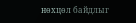нөхцөл байдлыг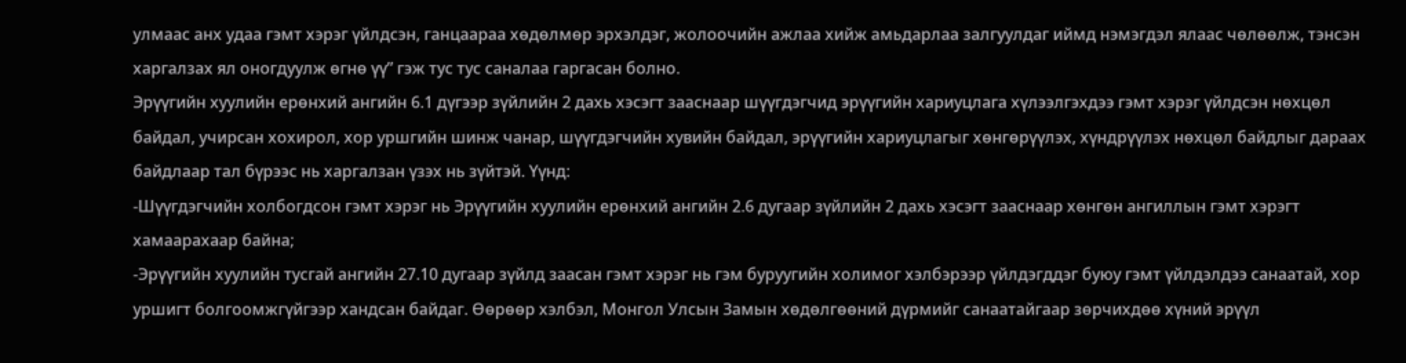улмаас анх удаа гэмт хэрэг үйлдсэн, ганцаараа хөдөлмөр эрхэлдэг, жолоочийн ажлаа хийж амьдарлаа залгуулдаг иймд нэмэгдэл ялаас чөлөөлж, тэнсэн харгалзах ял оногдуулж өгнө үү” гэж тус тус саналаа гаргасан болно.
Эрүүгийн хуулийн ерөнхий ангийн 6.1 дүгээр зүйлийн 2 дахь хэсэгт зааснаар шүүгдэгчид эрүүгийн хариуцлага хүлээлгэхдээ гэмт хэрэг үйлдсэн нөхцөл байдал, учирсан хохирол, хор уршгийн шинж чанар, шүүгдэгчийн хувийн байдал, эрүүгийн хариуцлагыг хөнгөрүүлэх, хүндрүүлэх нөхцөл байдлыг дараах байдлаар тал бүрээс нь харгалзан үзэх нь зүйтэй. Үүнд:
-Шүүгдэгчийн холбогдсон гэмт хэрэг нь Эрүүгийн хуулийн ерөнхий ангийн 2.6 дугаар зүйлийн 2 дахь хэсэгт зааснаар хөнгөн ангиллын гэмт хэрэгт хамаарахаар байна;
-Эрүүгийн хуулийн тусгай ангийн 27.10 дугаар зүйлд заасан гэмт хэрэг нь гэм буруугийн холимог хэлбэрээр үйлдэгддэг буюу гэмт үйлдэлдээ санаатай, хор уршигт болгоомжгүйгээр хандсан байдаг. Өөрөөр хэлбэл, Монгол Улсын Замын хөдөлгөөний дүрмийг санаатайгаар зөрчихдөө хүний эрүүл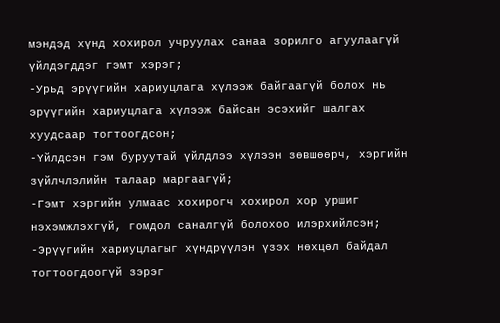мэндэд хүнд хохирол учруулах санаа зорилго агуулаагүй үйлдэгддэг гэмт хэрэг;
-Урьд эрүүгийн хариуцлага хүлээж байгаагүй болох нь эрүүгийн хариуцлага хүлээж байсан эсэхийг шалгах хуудсаар тогтоогдсон;
-Үйлдсэн гэм буруутай үйлдлээ хүлээн зөвшөөрч, хэргийн зүйлчлэлийн талаар маргаагүй;
-Гэмт хэргийн улмаас хохирогч хохирол хор уршиг нэхэмжлэхгүй, гомдол саналгүй болохоо илэрхийлсэн;
-Эрүүгийн хариуцлагыг хүндрүүлэн үзэх нөхцөл байдал тогтоогдоогүй зэрэг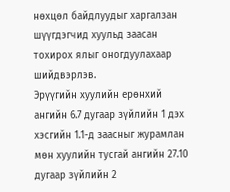нөхцөл байдлуудыг харгалзан шүүгдэгчид хуульд заасан тохирох ялыг оногдуулахаар шийдвэрлэв.
Эрүүгийн хуулийн ерөнхий ангийн 6.7 дугаар зүйлийн 1 дэх хэсгийн 1.1-д заасныг журамлан мөн хуулийн тусгай ангийн 27.10 дугаар зүйлийн 2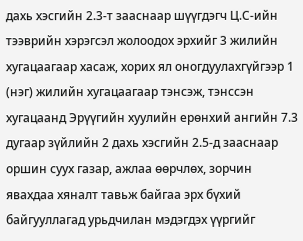дахь хэсгийн 2.3-т зааснаар шүүгдэгч Ц.С-ийн тээврийн хэрэгсэл жолоодох эрхийг 3 жилийн хугацаагаар хасаж, хорих ял оногдуулахгүйгээр 1 (нэг) жилийн хугацаагаар тэнсэж, тэнссэн хугацаанд Эрүүгийн хуулийн ерөнхий ангийн 7.3 дугаар зүйлийн 2 дахь хэсгийн 2.5-д зааснаар оршин суух газар, ажлаа өөрчлөх, зорчин явахдаа хяналт тавьж байгаа эрх бүхий байгууллагад урьдчилан мэдэгдэх үүргийг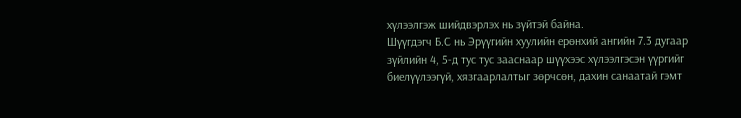хүлээлгэж шийдвэрлэх нь зүйтэй байна.
Шүүгдэгч Б.С нь Эрүүгийн хуулийн ерөнхий ангийн 7.3 дугаар зүйлийн 4, 5-д тус тус зааснаар шүүхээс хүлээлгэсэн үүргийг биелүүлээгүй, хязгаарлалтыг зөрчсөн, дахин санаатай гэмт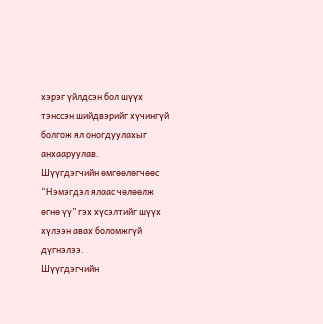хэрэг үйлдсэн бол шүүх тэнссэн шийдвэрийг хүчингүй болгож ял оногдуулахыг анхааруулав.
Шүүгдэгчийн өмгөөлөгчөөс “Нэмэгдэл ялаас чөлөөлж өгнө үү” гэх хүсэлтийг шүүх хүлээн авах боломжгүй дүгнэлээ.
Шүүгдэгчийн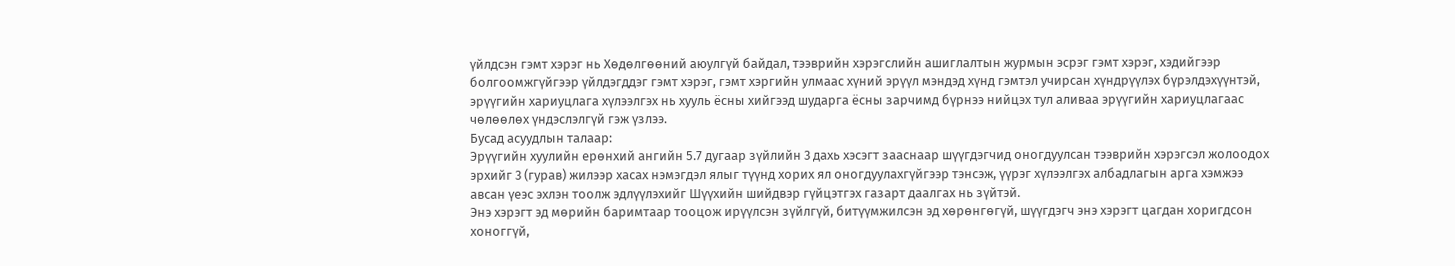үйлдсэн гэмт хэрэг нь Хөдөлгөөний аюулгүй байдал, тээврийн хэрэгслийн ашиглалтын журмын эсрэг гэмт хэрэг, хэдийгээр болгоомжгүйгээр үйлдэгддэг гэмт хэрэг, гэмт хэргийн улмаас хүний эрүүл мэндэд хүнд гэмтэл учирсан хүндрүүлэх бүрэлдэхүүнтэй, эрүүгийн хариуцлага хүлээлгэх нь хууль ёсны хийгээд шударга ёсны зарчимд бүрнээ нийцэх тул аливаа эрүүгийн хариуцлагаас чөлөөлөх үндэслэлгүй гэж үзлээ.
Бусад асуудлын талаар:
Эрүүгийн хуулийн ерөнхий ангийн 5.7 дугаар зүйлийн 3 дахь хэсэгт зааснаар шүүгдэгчид оногдуулсан тээврийн хэрэгсэл жолоодох эрхийг 3 (гурав) жилээр хасах нэмэгдэл ялыг түүнд хорих ял оногдуулахгүйгээр тэнсэж, үүрэг хүлээлгэх албадлагын арга хэмжээ авсан үеэс эхлэн тоолж эдлүүлэхийг Шүүхийн шийдвэр гүйцэтгэх газарт даалгах нь зүйтэй.
Энэ хэрэгт эд мөрийн баримтаар тооцож ирүүлсэн зүйлгүй, битүүмжилсэн эд хөрөнгөгүй, шүүгдэгч энэ хэрэгт цагдан хоригдсон хоноггүй,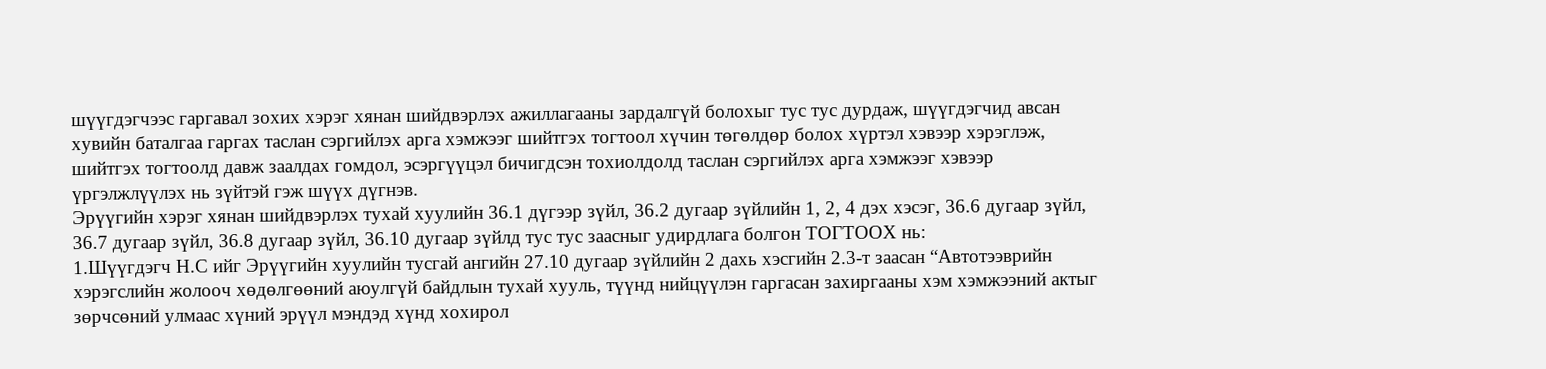шүүгдэгчээс гаргавал зохих хэрэг хянан шийдвэрлэх ажиллагааны зардалгүй болохыг тус тус дурдаж, шүүгдэгчид авсан хувийн баталгаа гаргах таслан сэргийлэх арга хэмжээг шийтгэх тогтоол хүчин төгөлдөр болох хүртэл хэвээр хэрэглэж, шийтгэх тогтоолд давж заалдах гомдол, эсэргүүцэл бичигдсэн тохиолдолд таслан сэргийлэх арга хэмжээг хэвээр үргэлжлүүлэх нь зүйтэй гэж шүүх дүгнэв.
Эрүүгийн хэрэг хянан шийдвэрлэх тухай хуулийн 36.1 дүгээр зүйл, 36.2 дугаар зүйлийн 1, 2, 4 дэх хэсэг, 36.6 дугаар зүйл, 36.7 дугаар зүйл, 36.8 дугаар зүйл, 36.10 дугаар зүйлд тус тус заасныг удирдлага болгон ТОГТООХ нь:
1.Шүүгдэгч Н.С ийг Эрүүгийн хуулийн тусгай ангийн 27.10 дугаар зүйлийн 2 дахь хэсгийн 2.3-т заасан “Автотээврийн хэрэгслийн жолооч хөдөлгөөний аюулгүй байдлын тухай хууль, түүнд нийцүүлэн гаргасан захиргааны хэм хэмжээний актыг зөрчсөний улмаас хүний эрүүл мэндэд хүнд хохирол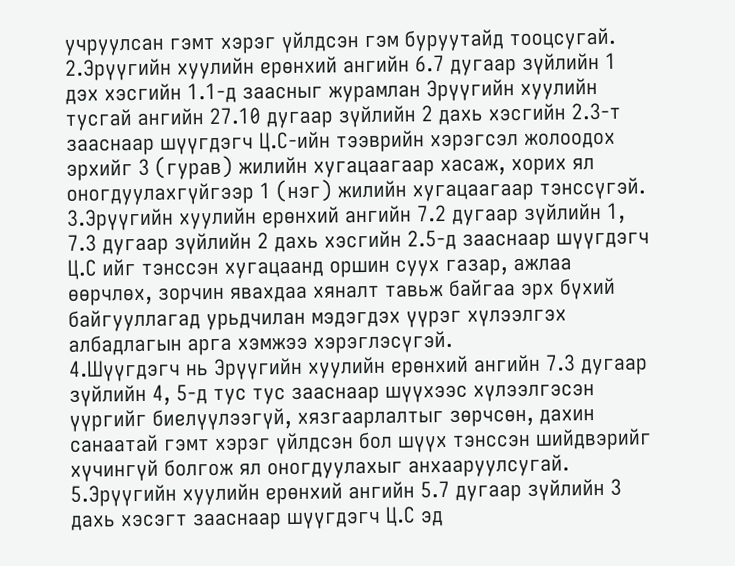учруулсан гэмт хэрэг үйлдсэн гэм буруутайд тооцсугай.
2.Эрүүгийн хуулийн ерөнхий ангийн 6.7 дугаар зүйлийн 1 дэх хэсгийн 1.1-д заасныг журамлан Эрүүгийн хуулийн тусгай ангийн 27.10 дугаар зүйлийн 2 дахь хэсгийн 2.3-т зааснаар шүүгдэгч Ц.С-ийн тээврийн хэрэгсэл жолоодох эрхийг 3 (гурав) жилийн хугацаагаар хасаж, хорих ял оногдуулахгүйгээр 1 (нэг) жилийн хугацаагаар тэнссүгэй.
3.Эрүүгийн хуулийн ерөнхий ангийн 7.2 дугаар зүйлийн 1, 7.3 дугаар зүйлийн 2 дахь хэсгийн 2.5-д зааснаар шүүгдэгч Ц.С ийг тэнссэн хугацаанд оршин суух газар, ажлаа өөрчлөх, зорчин явахдаа хяналт тавьж байгаа эрх бүхий байгууллагад урьдчилан мэдэгдэх үүрэг хүлээлгэх албадлагын арга хэмжээ хэрэглэсүгэй.
4.Шүүгдэгч нь Эрүүгийн хуулийн ерөнхий ангийн 7.3 дугаар зүйлийн 4, 5-д тус тус зааснаар шүүхээс хүлээлгэсэн үүргийг биелүүлээгүй, хязгаарлалтыг зөрчсөн, дахин санаатай гэмт хэрэг үйлдсэн бол шүүх тэнссэн шийдвэрийг хүчингүй болгож ял оногдуулахыг анхааруулсугай.
5.Эрүүгийн хуулийн ерөнхий ангийн 5.7 дугаар зүйлийн 3 дахь хэсэгт зааснаар шүүгдэгч Ц.С эд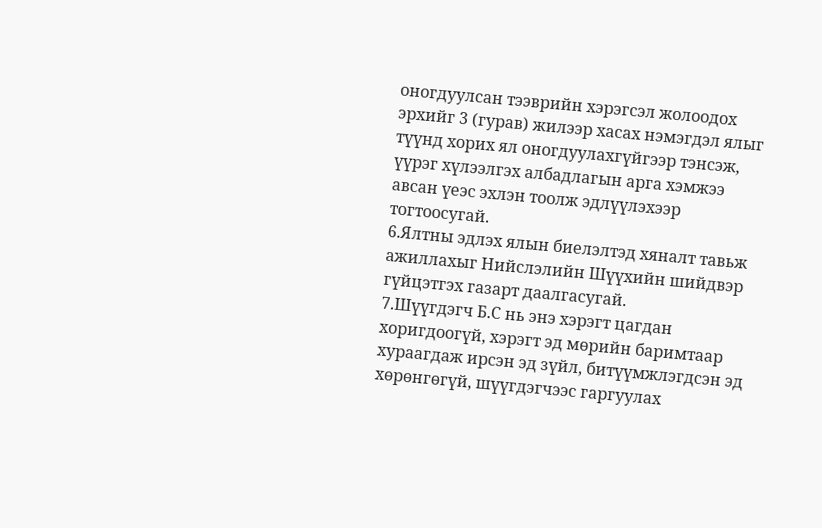оногдуулсан тээврийн хэрэгсэл жолоодох эрхийг 3 (гурав) жилээр хасах нэмэгдэл ялыг түүнд хорих ял оногдуулахгүйгээр тэнсэж, үүрэг хүлээлгэх албадлагын арга хэмжээ авсан үеэс эхлэн тоолж эдлүүлэхээр тогтоосугай.
6.Ялтны эдлэх ялын биелэлтэд хяналт тавьж ажиллахыг Нийслэлийн Шүүхийн шийдвэр гүйцэтгэх газарт даалгасугай.
7.Шүүгдэгч Б.С нь энэ хэрэгт цагдан хоригдоогүй, хэрэгт эд мөрийн баримтаар хураагдаж ирсэн эд зүйл, битүүмжлэгдсэн эд хөрөнгөгүй, шүүгдэгчээс гаргуулах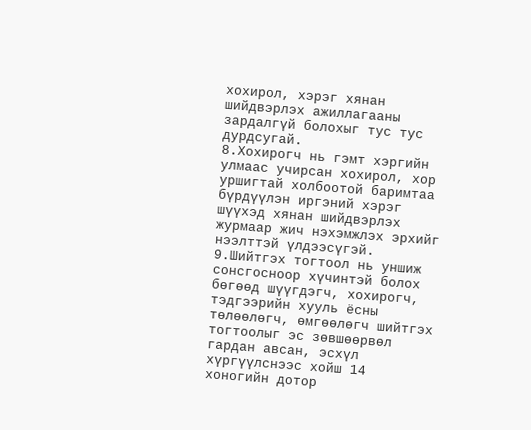хохирол, хэрэг хянан шийдвэрлэх ажиллагааны зардалгүй болохыг тус тус дурдсугай.
8.Хохирогч нь гэмт хэргийн улмаас учирсан хохирол, хор уршигтай холбоотой баримтаа бүрдүүлэн иргэний хэрэг шүүхэд хянан шийдвэрлэх журмаар жич нэхэмжлэх эрхийг нээлттэй үлдээсүгэй.
9.Шийтгэх тогтоол нь уншиж сонсгосноор хүчинтэй болох бөгөөд шүүгдэгч, хохирогч, тэдгээрийн хууль ёсны төлөөлөгч, өмгөөлөгч шийтгэх тогтоолыг эс зөвшөөрвөл гардан авсан, эсхүл хүргүүлснээс хойш 14 хоногийн дотор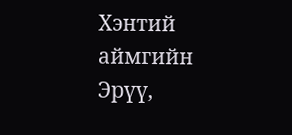Хэнтий аймгийн Эрүү,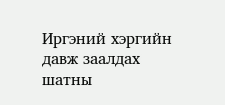Иргэний хэргийн давж заалдах шатны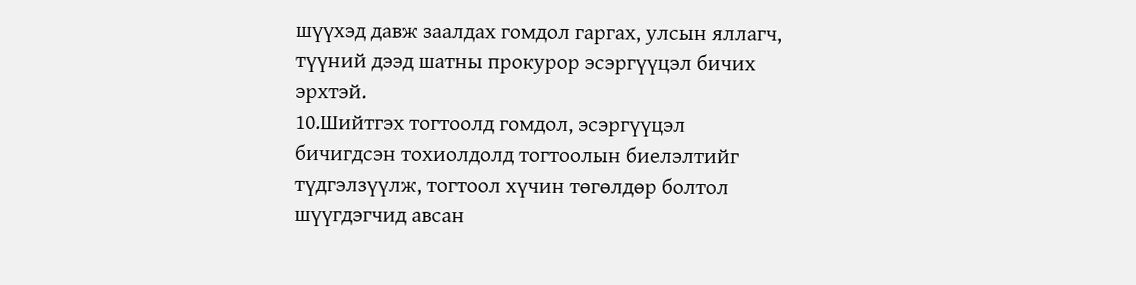шүүхэд давж заалдах гомдол гаргах, улсын яллагч, түүний дээд шатны прокурор эсэргүүцэл бичих эрхтэй.
10.Шийтгэх тогтоолд гомдол, эсэргүүцэл бичигдсэн тохиолдолд тогтоолын биелэлтийг түдгэлзүүлж, тогтоол хүчин төгөлдөр болтол шүүгдэгчид авсан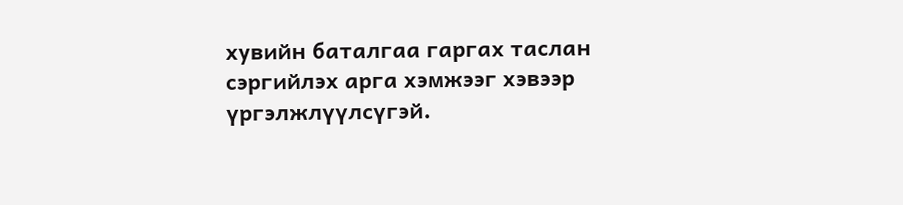хувийн баталгаа гаргах таслан сэргийлэх арга хэмжээг хэвээр үргэлжлүүлсүгэй.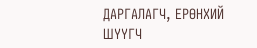ДАРГАЛАГЧ, ЕРӨНХИЙ ШҮҮГЧ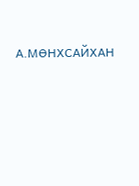А.МӨНХСАЙХАН